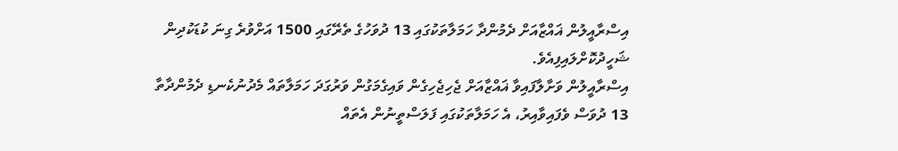އިސްރާއީލުން ޣައްޒާއަށް ދެމުންދާ ހަމަލާތަކުގައި 13 ދުވަހުގެ ތެރޭގައި 1500 އަށްވުރެ ގިނަ ކުޑަކުދިން ޝަހީދުކޮށްލައިފިއެވެ.
އިސްރާއީލުން ވަށާލާފައިވާ ޣައްޒާއަށް ޖެހިޖެހިގެން ވައިގެމަގުން ވަރުގަދަ ހަމަލާތައް މެދުނުކެނޑި ދެމުންދާތާ 13 ދުވަސް ވެފައިވާއިރު، އެ ހަމަލާތަކުގައި ފަލަސްތީނުން އެތައް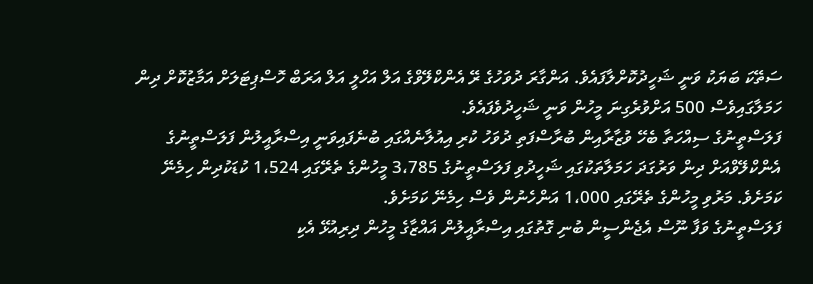ސަތޭކަ ބަޔަކު ވަނީ ޝަހީދުކޮށްލާފައެވެ. އަންގާރަ ދުވަހުގެ ރޭ އެންކްލޭވްގެ އަލް އަހްލީ އަލް އަރަބް ހޮސްޕިޓަލަށް އަމާޒުކޮށް ދިން ހަމަލާގައިވެސް 500 އަށްވުރެގިނަ މީހުން ވަނީ ޝަހީދުވެފައެވެ.
ފަލަސްތީނުގެ ސިއްހަތާ ބެހޭ ވުޒާރާއިން ބުރާސްފަތި ދުވަހު ކުރި އިއުލާނެއްގައި ބުނެފައިވަނީ އިސްރާއީލުން ފަލަސްތީނުގެ އެންކްލޭވްއަށް ދިން ވަރުގަދަ ހަމަލާތަކުގައި ޝަހީދުވި ފަލަސްތީނުގެ 3،785 މީހުންގެ ތެރޭގައި 1،524 ކުޑަކުދިން ހިމެނޭ ކަމަށެވެ. މަރުވި މީހުންގެ ތެރޭގައި 1،000 އަންހެނުން ވެސް ހިމެނޭ ކަމަށެވެ.
ފަލަސްތީނުގެ ވަފާ ނޫސް އެޖެންސީން ބުނި ގޮތުގައި އިސްރާއީލުން ޣައްޒާގެ މީހުން ދިރިއުޅޭ އެކި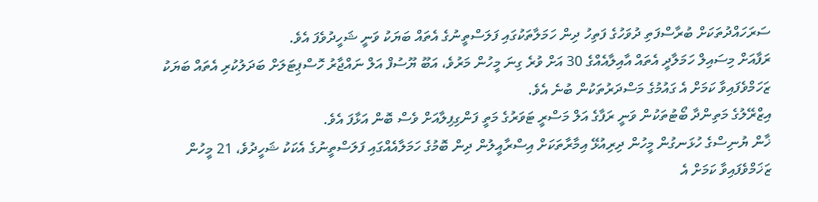ސަރަހައްދުތަކަށް ބުރާސްފަތި ދުވަހުގެ ފަތިހު ދިން ހަމަލާތަކުގައި ފަލަސްތީނުގެ އެތައް ބަޔަކު ވަނީ ޝަހީދުވެފަ އެވެ.
ރަފާއަށް މިސައިލް ހަމަލާދީ އެތައް އާއިލާއެއްގެ 30 އަށް ވުރެ ގިނަ މީހުން މަރުވެ، އަބޫ ޔޫސުފް އަލް ނައްޖާރު ހޮސްޕިޓަލަށް ބަދަލުކުރި އެތައް ބަޔަކު ޒަހަމްވެފައިވާ ކަމަށް އެ ގައުމުގެ މަސްދަރުތަކުން ބުނެ އެވެ.
އިޒްރޭލުގެ މަތިންދާ ބޯޓުތަކުން ވަނީ ރަފާގެ އަލް މަސްރީ ޓަވަރުގެ މަތީ ފަންގިފިލާއަށް ވެސް ބޮން އަޅާފަ އެވެ.
ޚާން ޔުނިސްގެ ހުޅަނގުން މީހުން ދިރިއުޅޭ އިމާރާތަކަށް އިސްރާއީލުން ދިން ބޮމުގެ ހަމަލާއެއްގައި ފަލަސްތީނުގެ އެކަކު ޝަހީދުވެ، 21 މީހުން ޒަޚަމްވެފައިވާ ކަމަށް އެ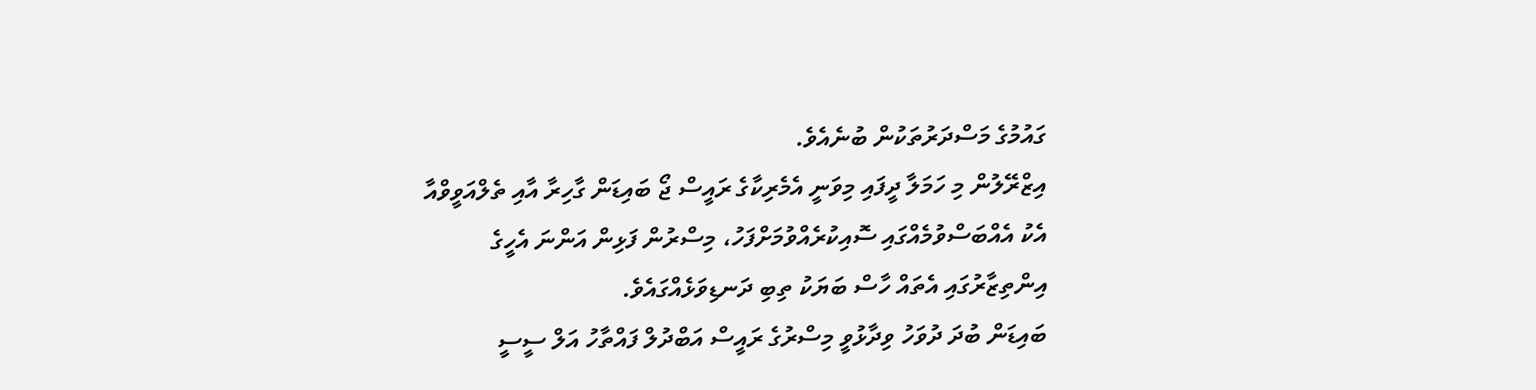ގައުމުގެ މަސްދަރުތަކުން ބުނެއެވެ.
އިޒްރޭލުން މި ހަމަލާ ދީފައި މިވަނީ އެމެރިކާގެ ރައީސް ޖޯ ބައިޑަން ގާހިރާ އާއި ތެލްއަވީވްއާ އެކު އެއްބަސްވުމެއްގައި ސޮއިކުރެއްވުމަށްފަހު، މިސްރުން ފަޅިން އަންނަ އެހީގެ އިންތިޒާރުގައި އެތައް ހާސް ބަޔަކު ތިބި ދަނޑިވަޅެއްގައެވެ.
ބައިޑަން ބުދަ ދުވަހު ވިދާޅުވީ މިސްރުގެ ރައީސް އަބްދުލް ފައްތާހު އަލް ސީސީ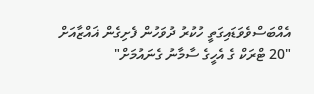އެއްބަސްވެވަޑައިގަތީ ހުކުރު ދުވަހުން ފެށިގެން ޣައްޒާއަށް "20 ޓްރަކް ގެ އެހީގެ ސާމާނު ގެނައުމަށް"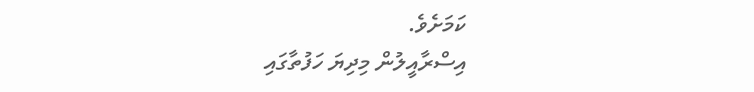ކަމަށެވެ.
އިސްރާއީލުން މިދިޔަ ހަފުތާގައި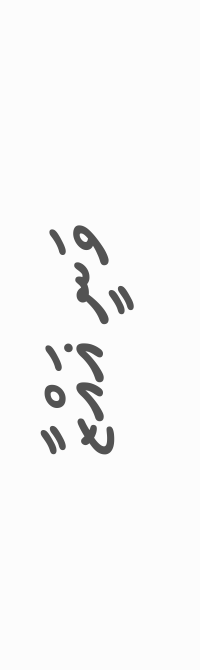ވަނީ ޣައްޒާ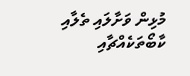މުޅިން ވަށާލައި ތެލާއި ކާބޯތަކެއްޗާއި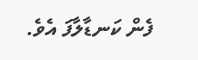ފެން ކަނޑާލާފަ އެވެ.